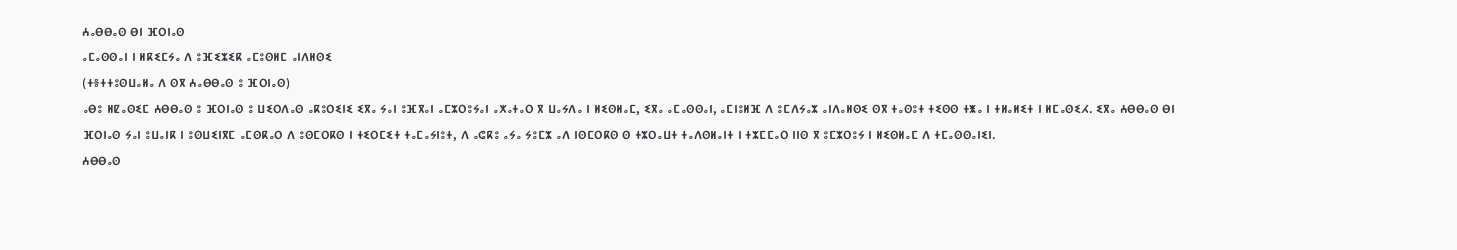ⵄⴰⴱⴱⴰⵙ ⴱⵏ ⴼⵔⵏⴰⵙ
ⴰⵎⴰⵙⵙⴰⵏ ⵏ ⵍⴽⵉⵎⵢⴰ ⴷ ⵓⴼⵉⵣⵉⴽ ⴰⵎⵓⵙⵍⵎ ⴰⵏⴷⵍⵙⵉ
(ⵜⴻⵜⵜⵓⵙⵡⴰⵍⴰ ⴷ ⵙⴳ ⵄⴰⴱⴱⴰⵙ ⵓ ⴼⵔⵏⴰⵙ)
ⴰⴱⵓ ⵍⵇⴰⵙⵉⵎ ⵄⴱⴱⴰⵙ ⵓ ⴼⵔⵏⴰⵙ ⵓ ⵡⵉⵔⴷⴰⵙ ⴰⴽⵓⵔⵉⵏⵉ ⵉⴳⴰ ⵢⴰⵏ ⵓⴼⴳⴰⵏ ⴰⵎⵣⵔⵓⵢⴰⵏ ⴰⵅⴰⵜⴰⵔ ⴳ ⵡⴰⵢⴷⴰ ⵏ ⵍⵉⵙⵍⴰⵎ, ⵉⴳⴰ ⴰⵎⴰⵙⵙⴰⵏ, ⴰⵎⵏⵓⵍⴼ ⴷ ⵓⵎⴷⵢⴰⵣ ⴰⵏⴷⴰⵍⵙⵉ ⵙⴳ ⵜⴰⵙⵓⵜ ⵜⵉⵙⵙ ⵜⵥⴰ ⵏ ⵜⵍⴰⵍⵉⵜ ⵏ ⵍⵎⴰⵙⵉⵃ. ⵉⴳⴰ ⵄⴱⴱⴰⵙ ⴱⵏ ⴼⵔⵏⴰⵙ ⵢⴰⵏ ⵓⵡⴰⵏⴽ ⵏ ⵓⵙⵡⵉⵏⴳⵎ ⴰⵎⵙⴽⴰⵔ ⴷ ⵓⵙⵎⵔⴽⵙ ⵏ ⵜⵉⵔⵎⵉⵜ ⵜⴰⵎⴰⵢⵏⵓⵜ, ⴷ ⴰⵛⴽⵓ ⴰⵢⴰ ⵢⵓⵎⵣ ⴰⴷ ⵏⵙⵎⵔⴽⵙ ⵙ ⵜⵣⵔⴰⵡⵜ ⵜⴰⴷⵙⵍⴰⵏⵜ ⵏ ⵜⵣⵎⵎⴰⵔ ⵏⵏⵙ ⴳ ⵓⵎⵣⵔⵓⵢ ⵏ ⵍⵉⵙⵍⴰⵎ ⴷ ⵜⵎⴰⵙⵙⴰⵏⵉⵏ.
ⵄⴱⴱⴰⵙ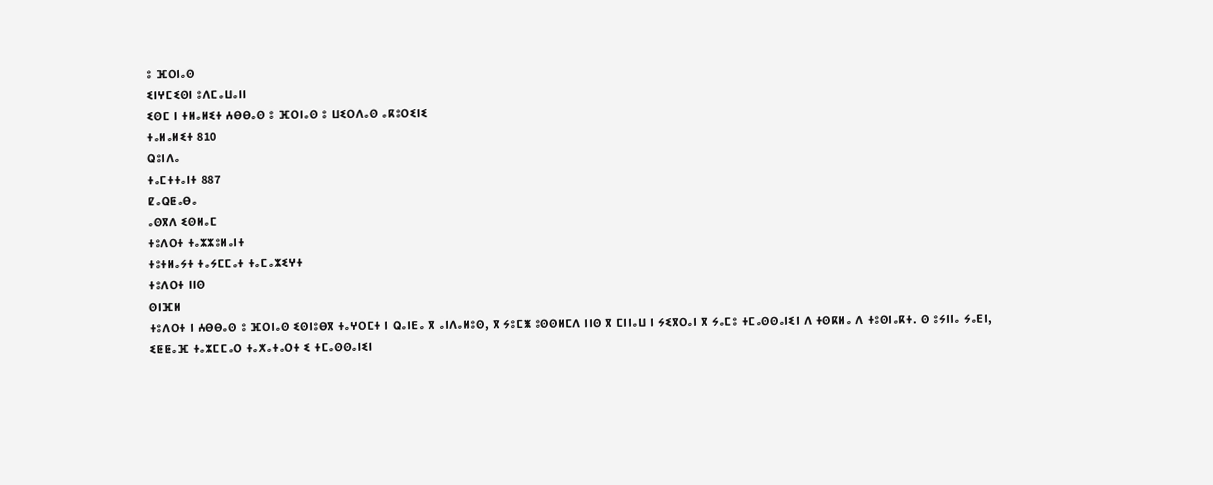ⵓ ⴼⵔⵏⴰⵙ
ⵉⵏⵖⵎⵉⵙⵏ ⵓⴷⵎⴰⵡⴰⵏⵏ
ⵉⵙⵎ ⵏ ⵜⵍⴰⵍⵉⵜ ⵄⴱⴱⴰⵙ ⵓ ⴼⵔⵏⴰⵙ ⵓ ⵡⵉⵔⴷⴰⵙ ⴰⴽⵓⵔⵉⵏⵉ
ⵜⴰⵍⴰⵍⵉⵜ 810
ⵕⵓⵏⴷⴰ
ⵜⴰⵎⵜⵜⴰⵏⵜ 887
ⵇⴰⵕⵟⴰⴱⴰ
ⴰⵙⴳⴷ ⵉⵙⵍⴰⵎ
ⵜⵓⴷⵔⵜ ⵜⴰⵣⵣⵓⵍⴰⵏⵜ
ⵜⵓⵜⵍⴰⵢⵜ ⵜⴰⵢⵎⵎⴰⵜ ⵜⴰⵎⴰⵣⵉⵖⵜ
ⵜⵓⴷⵔⵜ ⵏⵏⵙ
ⵙⵏⴼⵍ
ⵜⵓⴷⵔⵜ ⵏ ⵄⴱⴱⴰⵙ ⵓ ⴼⵔⵏⴰⵙ ⵉⵙⵏⵓⴱⴳ ⵜⴰⵖⵔⵎⵜ ⵏ ⵕⴰⵏⴹⴰ ⴳ ⴰⵏⴷⴰⵍⵓⵙ, ⴳ ⵢⵓⵎⵥ ⵓⵙⵙⵍⵎⴷ ⵏⵏⵙ ⴳ ⵎⵏⵏⴰⵡ ⵏ ⵢⵉⴳⵔⴰⵏ ⴳ ⵢⴰⵎⵓ ⵜⵎⴰⵙⵙⴰⵏⵉⵏ ⴷ ⵜⵙⴽⵍⴰ ⴷ ⵜⵓⵙⵏⴰⴽⵜ. ⵙ ⵓⵢⵏⵏⴰ ⵢⴰⴹⵏ, ⵉⵟⵟⴰⴼ ⵜⴰⵣⵎⵎⴰⵔ ⵜⴰⵅⴰⵜⴰⵔⵜ ⵉ ⵜⵎⴰⵙⵙⴰⵏⵉⵏ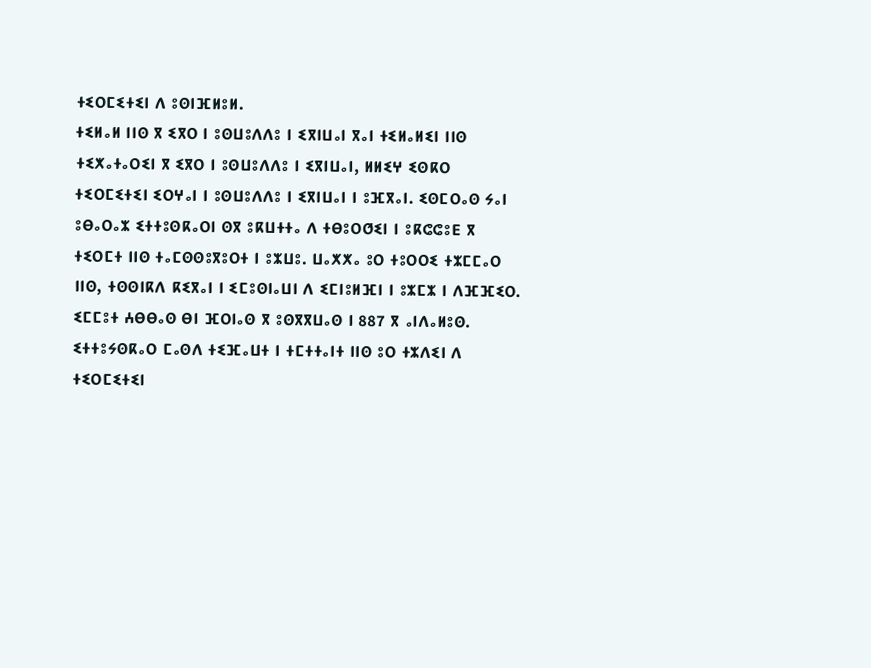ⵜⵉⵔⵎⵉⵜⵉⵏ ⴷ ⵓⵙⵏⴼⵍⵓⵍ.
ⵜⵉⵍⴰⵍ ⵏⵏⵙ ⴳ ⵉⴳⵔ ⵏ ⵓⵙⵡⵓⴷⴷⵓ ⵏ ⵉⴳⵏⵡⴰⵏ ⴳⴰⵏ ⵜⵉⵍⴰⵍⵉⵏ ⵏⵏⵙ ⵜⵉⵅⴰⵜⴰⵔⵉⵏ ⴳ ⵉⴳⵔ ⵏ ⵓⵙⵡⵓⴷⴷⵓ ⵏ ⵉⴳⵏⵡⴰⵏ, ⵍⵍⵉⵖ ⵉⵙⴽⵔ ⵜⵉⵔⵎⵉⵜⵉⵏ ⵉⵔⵖⴰⵏ ⵏ ⵓⵙⵡⵓⴷⴷⵓ ⵏ ⵉⴳⵏⵡⴰⵏ ⵏ ⵓⴼⴳⴰⵏ. ⵉⵙⵎⵔⴰⵙ ⵢⴰⵏ ⵓⴱⴰⵔⴰⵣ ⵉⵜⵜⵓⵙⴽⴰⵔⵏ ⵙⴳ ⵓⴽⵡⵜⵜⴰ ⴷ ⵜⴱⵓⵔⵚⵉⵏ ⵏ ⵓⴽⵛⵛⵓⴹ ⴳ ⵜⵉⵔⵎⵜ ⵏⵏⵙ ⵜⴰⵎⵙⵙⵓⴳⵓⵔⵜ ⵏ ⵓⵣⵡⵓ. ⵡⴰⵅⵅⴰ ⵓⵔ ⵜⵓⵔⵔⵉ ⵜⵣⵎⵎⴰⵔ ⵏⵏⵙ, ⵜⵙⵙⵏⴽⴷ ⴽⵉⴳⴰⵏ ⵏ ⵉⵎⵓⵙⵏⴰⵡⵏ ⴷ ⵉⵎⵏⵓⵍⴼⵏ ⵏ ⵓⵣⵎⵣ ⵏ ⴷⴼⴼⵉⵔ. ⵉⵎⵎⵓⵜ ⵄⴱⴱⴰⵙ ⴱⵏ ⴼⵔⵏⴰⵙ ⴳ ⵓⵙⴳⴳⵡⴰⵙ ⵏ 887 ⴳ ⴰⵏⴷⴰⵍⵓⵙ. ⵉⵜⵜⵓⵢⵙⴽⴰⵔ ⵎⴰⵙⴷ ⵜⵉⴼⴰⵡⵜ ⵏ ⵜⵎⵜⵜⴰⵏⵜ ⵏⵏⵙ ⵓⵔ ⵜⵣⴷⵉⵏ ⴷ ⵜⵉⵔⵎⵉⵜⵉⵏ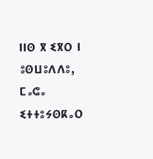ⵏⵏⵙ ⴳ ⵉⴳⵔ ⵏ ⵓⵙⵡⵓⴷⴷⵓ, ⵎⴰⵛⴰ ⵉⵜⵜⵓⵢⵙⴽⴰⵔ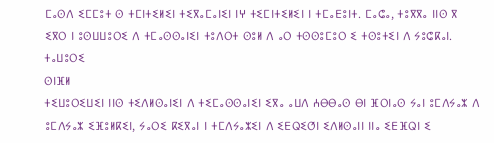ⵎⴰⵙⴷ ⵉⵎⵎⵓⵜ ⵙ ⵜⵎⵏⵜⵉⵍⵉⵏ ⵜⵉⴳⴰⵎⴰⵏⵉⵏ ⵏⵖ ⵜⵉⵎⵏⵜⵉⵍⵉⵏ ⵏ ⵜⵎⴰⴹⵓⵏⵜ. ⵎⴰⵛⴰ, ⵜⵓⴳⴳⴰ ⵏⵏⵙ ⴳ ⵉⴳⵔ ⵏ ⵓⵙⵡⵡⵓⵔⵉ ⴷ ⵜⵎⴰⵙⵙⴰⵏⵉⵏ ⵜⵓⴷⵔⵜ ⵙⵓⵍ ⴷ ⴰⵔ ⵜⵙⵙⵓⵎⵓⵔ ⵉ ⵜⵙⵓⵜⵉⵏ ⴷ ⵢⵓⵛⴽⴰⵏ.
ⵜⴰⵡⵓⵔⵉ
ⵙⵏⴼⵍ
ⵜⵉⵡⵓⵔⵉⵡⵉⵏ ⵏⵏⵙ ⵜⵉⴷⵍⵙⴰⵏⵉⵏ ⴷ ⵜⵉⵎⴰⵙⵙⴰⵏⵉⵏ ⵉⴳⴰ ⴰⵡⴷ ⵄⴱⴱⴰⵙ ⴱⵏ ⴼⵔⵏⴰⵙ ⵢⴰⵏ ⵓⵎⴷⵢⴰⵣ ⴷ ⵓⵎⴷⵢⴰⵣ ⵉⴼⵓⵍⴽⵉⵏ, ⵢⴰⵔⵉ ⴽⵉⴳⴰⵏ ⵏ ⵜⵎⴷⵢⴰⵣⵉⵏ ⴷ ⵉⴹⵕⵉⵚⵏ ⵉⴷⵍⵙⴰⵏⵏ ⵏⵏⴰ ⵉⴹⴼⵕⵏ ⵉ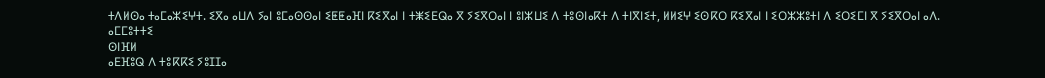ⵜⴷⵍⵙⴰ ⵜⴰⵎⴰⵣⵉⵖⵜ. ⵉⴳⴰ ⴰⵡⴷ ⵢⴰⵏ ⵓⵎⴰⵙⵙⴰⵏ ⵉⵟⵟⴰⴼⵏ ⴽⵉⴳⴰⵏ ⵏ ⵜⵥⵉⴹⵕⴰ ⴳ ⵢⵉⴳⵔⴰⵏ ⵏ ⵓⵏⵣⵡⵉ ⴷ ⵜⵓⵙⵏⴰⴽⵜ ⴷ ⵜⵏⴳⵏⵉⵜ, ⵍⵍⵉⵖ ⵉⵙⴽⵔ ⴽⵉⴳⴰⵏ ⵏ ⵉⵔⵣⵣⵓⵜⵏ ⴷ ⵉⵔⵉⵎⵏ ⴳ ⵢⵉⴳⵔⴰⵏ ⴰⴷ.
ⴰⵎⵎⵓⵜⵜⵉ
ⵙⵏⴼⵍ
ⴰⴹⴼⵓⵕ ⴷ ⵜⵓⴽⴽⵉ ⵢⵓⵊⵊⴰ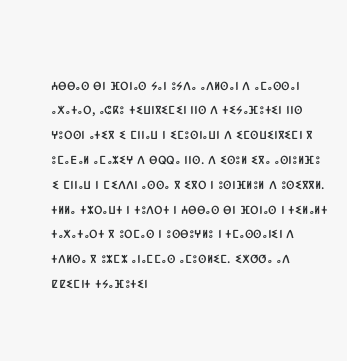ⵄⴱⴱⴰⵙ ⴱⵏ ⴼⵔⵏⴰⵙ ⵢⴰⵏ ⵓⵢⴷⴰ ⴰⴷⵍⵙⴰⵏ ⴷ ⴰⵎⴰⵙⵙⴰⵏ ⴰⵅⴰⵜⴰⵔ, ⴰⵛⴽⵓ ⵜⵉⵡⵏⴳⵉⵎⵉⵏ ⵏⵏⵙ ⴷ ⵜⵉⵢⴰⴼⵓⵜⵉⵏ ⵏⵏⵙ ⵖⵓⵔⵙⵏ ⴰⵜⵉⴳ ⵉ ⵎⵏⵏⴰⵡ ⵏ ⵉⵎⵓⵙⵏⴰⵡⵏ ⴷ ⵉⵎⵙⵡⵉⵏⴳⵉⵎⵏ ⴳ ⵓⵎⴰⴹⴰⵍ ⴰⵎⴰⵣⵉⵖ ⴷ ⴱⵕⵕⴰ ⵏⵏⵙ. ⴷ ⵉⵙⵓⵍ ⵉⴳⴰ ⴰⵙⵏⵓⵍⴼⵓ ⵉ ⵎⵏⵏⴰⵡ ⵏ ⵎⵉⴷⴷⵏ ⴰⵙⵙⴰ ⴳ ⵉⴳⵔ ⵏ ⵓⵙⵏⴼⵍⵓⵍ ⴷ ⵓⵙⵉⴳⴳⵍ.
ⵜⵍⵍⴰ ⵜⵣⵔⴰⵡⵜ ⵏ ⵜⵓⴷⵔⵜ ⵏ ⵄⴱⴱⴰⵙ ⴱⵏ ⴼⵔⵏⴰⵙ ⵏ ⵜⵉⵍⴰⵍⵜ ⵜⴰⵅⴰⵜⴰⵔⵜ ⴳ ⵓⵔⵎⴰⵙ ⵏ ⵓⵙⴱⵓⵖⵍⵓ ⵏ ⵜⵎⴰⵙⵙⴰⵏⵉⵏ ⴷ ⵜⴷⵍⵙⴰ ⴳ ⵓⵣⵎⵣ ⴰⵏⴰⵎⵎⴰⵙ ⴰⵎⵓⵙⵍⵉⵎ. ⵉⵅⵚⵚⴰ ⴰⴷ ⵇⵇⵉⵎⵏⵜ ⵜⵢⴰⴼⵓⵜⵉⵏ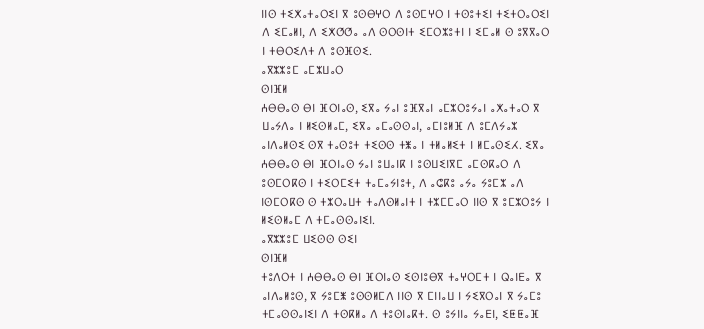ⵏⵏⵙ ⵜⵉⵅⴰⵜⴰⵔⵉⵏ ⴳ ⵓⵙⴱⵖⵔ ⴷ ⵓⵙⵎⵖⵔ ⵏ ⵜⵙⵓⵜⵉⵏ ⵜⵉⵜⵔⴰⵔⵉⵏ ⴷ ⵉⵎⴰⵍⵏ, ⴷ ⵉⵅⵚⵚⴰ ⴰⴷ ⵙⵔⵙⵏⵜ ⵉⵎⵔⵣⵓⵜⵏ ⵏ ⵉⵎⴰⵍ ⵙ ⵓⴳⴳⴰⵔ ⵏ ⵜⴱⵔⵉⴷⵜ ⴷ ⵓⵙⴼⵙⵉ.
ⴰⴳⵣⵣⵓⵎ ⴰⵎⵣⵡⴰⵔ
ⵙⵏⴼⵍ
ⵄⴱⴱⴰⵙ ⴱⵏ ⴼⵔⵏⴰⵙ, ⵉⴳⴰ ⵢⴰⵏ ⵓⴼⴳⴰⵏ ⴰⵎⵣⵔⵓⵢⴰⵏ ⴰⵅⴰⵜⴰⵔ ⴳ ⵡⴰⵢⴷⴰ ⵏ ⵍⵉⵙⵍⴰⵎ, ⵉⴳⴰ ⴰⵎⴰⵙⵙⴰⵏ, ⴰⵎⵏⵓⵍⴼ ⴷ ⵓⵎⴷⵢⴰⵣ ⴰⵏⴷⴰⵍⵙⵉ ⵙⴳ ⵜⴰⵙⵓⵜ ⵜⵉⵙⵙ ⵜⵥⴰ ⵏ ⵜⵍⴰⵍⵉⵜ ⵏ ⵍⵎⴰⵙⵉⵃ. ⵉⴳⴰ ⵄⴱⴱⴰⵙ ⴱⵏ ⴼⵔⵏⴰⵙ ⵢⴰⵏ ⵓⵡⴰⵏⴽ ⵏ ⵓⵙⵡⵉⵏⴳⵎ ⴰⵎⵙⴽⴰⵔ ⴷ ⵓⵙⵎⵔⴽⵙ ⵏ ⵜⵉⵔⵎⵉⵜ ⵜⴰⵎⴰⵢⵏⵓⵜ, ⴷ ⴰⵛⴽⵓ ⴰⵢⴰ ⵢⵓⵎⵣ ⴰⴷ ⵏⵙⵎⵔⴽⵙ ⵙ ⵜⵣⵔⴰⵡⵜ ⵜⴰⴷⵙⵍⴰⵏⵜ ⵏ ⵜⵣⵎⵎⴰⵔ ⵏⵏⵙ ⴳ ⵓⵎⵣⵔⵓⵢ ⵏ ⵍⵉⵙⵍⴰⵎ ⴷ ⵜⵎⴰⵙⵙⴰⵏⵉⵏ.
ⴰⴳⵣⵣⵓⵎ ⵡⵉⵙⵙ ⵙⵉⵏ
ⵙⵏⴼⵍ
ⵜⵓⴷⵔⵜ ⵏ ⵄⴱⴱⴰⵙ ⴱⵏ ⴼⵔⵏⴰⵙ ⵉⵙⵏⵓⴱⴳ ⵜⴰⵖⵔⵎⵜ ⵏ ⵕⴰⵏⴹⴰ ⴳ ⴰⵏⴷⴰⵍⵓⵙ, ⴳ ⵢⵓⵎⵥ ⵓⵙⵙⵍⵎⴷ ⵏⵏⵙ ⴳ ⵎⵏⵏⴰⵡ ⵏ ⵢⵉⴳⵔⴰⵏ ⴳ ⵢⴰⵎⵓ ⵜⵎⴰⵙⵙⴰⵏⵉⵏ ⴷ ⵜⵙⴽⵍⴰ ⴷ ⵜⵓⵙⵏⴰⴽⵜ. ⵙ ⵓⵢⵏⵏⴰ ⵢⴰⴹⵏ, ⵉⵟⵟⴰⴼ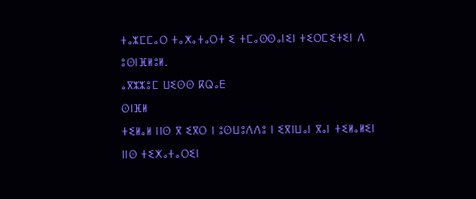ⵜⴰⵣⵎⵎⴰⵔ ⵜⴰⵅⴰⵜⴰⵔⵜ ⵉ ⵜⵎⴰⵙⵙⴰⵏⵉⵏ ⵜⵉⵔⵎⵉⵜⵉⵏ ⴷ ⵓⵙⵏⴼⵍⵓⵍ.
ⴰⴳⵣⵣⵓⵎ ⵡⵉⵙⵙ ⴽⵕⴰⴹ
ⵙⵏⴼⵍ
ⵜⵉⵍⴰⵍ ⵏⵏⵙ ⴳ ⵉⴳⵔ ⵏ ⵓⵙⵡⵓⴷⴷⵓ ⵏ ⵉⴳⵏⵡⴰⵏ ⴳⴰⵏ ⵜⵉⵍⴰⵍⵉⵏ ⵏⵏⵙ ⵜⵉⵅⴰⵜⴰⵔⵉⵏ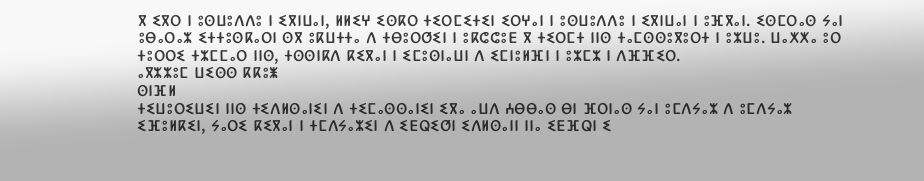ⴳ ⵉⴳⵔ ⵏ ⵓⵙⵡⵓⴷⴷⵓ ⵏ ⵉⴳⵏⵡⴰⵏ, ⵍⵍⵉⵖ ⵉⵙⴽⵔ ⵜⵉⵔⵎⵉⵜⵉⵏ ⵉⵔⵖⴰⵏ ⵏ ⵓⵙⵡⵓⴷⴷⵓ ⵏ ⵉⴳⵏⵡⴰⵏ ⵏ ⵓⴼⴳⴰⵏ. ⵉⵙⵎⵔⴰⵙ ⵢⴰⵏ ⵓⴱⴰⵔⴰⵣ ⵉⵜⵜⵓⵙⴽⴰⵔⵏ ⵙⴳ ⵓⴽⵡⵜⵜⴰ ⴷ ⵜⴱⵓⵔⵚⵉⵏ ⵏ ⵓⴽⵛⵛⵓⴹ ⴳ ⵜⵉⵔⵎⵜ ⵏⵏⵙ ⵜⴰⵎⵙⵙⵓⴳⵓⵔⵜ ⵏ ⵓⵣⵡⵓ. ⵡⴰⵅⵅⴰ ⵓⵔ ⵜⵓⵔⵔⵉ ⵜⵣⵎⵎⴰⵔ ⵏⵏⵙ, ⵜⵙⵙⵏⴽⴷ ⴽⵉⴳⴰⵏ ⵏ ⵉⵎⵓⵙⵏⴰⵡⵏ ⴷ ⵉⵎⵏⵓⵍⴼⵏ ⵏ ⵓⵣⵎⵣ ⵏ ⴷⴼⴼⵉⵔ.
ⴰⴳⵣⵣⵓⵎ ⵡⵉⵙⵙ ⴽⴽⵓⵥ
ⵙⵏⴼⵍ
ⵜⵉⵡⵓⵔⵉⵡⵉⵏ ⵏⵏⵙ ⵜⵉⴷⵍⵙⴰⵏⵉⵏ ⴷ ⵜⵉⵎⴰⵙⵙⴰⵏⵉⵏ ⵉⴳⴰ ⴰⵡⴷ ⵄⴱⴱⴰⵙ ⴱⵏ ⴼⵔⵏⴰⵙ ⵢⴰⵏ ⵓⵎⴷⵢⴰⵣ ⴷ ⵓⵎⴷⵢⴰⵣ ⵉⴼⵓⵍⴽⵉⵏ, ⵢⴰⵔⵉ ⴽⵉⴳⴰⵏ ⵏ ⵜⵎⴷⵢⴰⵣⵉⵏ ⴷ ⵉⴹⵕⵉⵚⵏ ⵉⴷⵍⵙⴰⵏⵏ ⵏⵏⴰ ⵉⴹⴼⵕⵏ ⵉ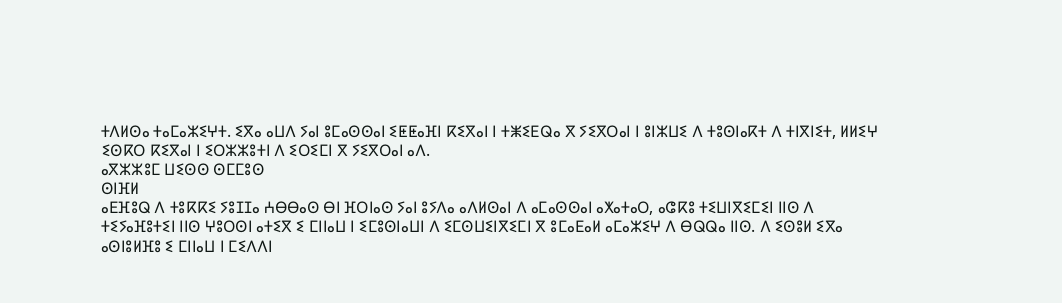ⵜⴷⵍⵙⴰ ⵜⴰⵎⴰⵣⵉⵖⵜ. ⵉⴳⴰ ⴰⵡⴷ ⵢⴰⵏ ⵓⵎⴰⵙⵙⴰⵏ ⵉⵟⵟⴰⴼⵏ ⴽⵉⴳⴰⵏ ⵏ ⵜⵥⵉⴹⵕⴰ ⴳ ⵢⵉⴳⵔⴰⵏ ⵏ ⵓⵏⵣⵡⵉ ⴷ ⵜⵓⵙⵏⴰⴽⵜ ⴷ ⵜⵏⴳⵏⵉⵜ, ⵍⵍⵉⵖ ⵉⵙⴽⵔ ⴽⵉⴳⴰⵏ ⵏ ⵉⵔⵣⵣⵓⵜⵏ ⴷ ⵉⵔⵉⵎⵏ ⴳ ⵢⵉⴳⵔⴰⵏ ⴰⴷ.
ⴰⴳⵣⵣⵓⵎ ⵡⵉⵙⵙ ⵙⵎⵎⵓⵙ
ⵙⵏⴼⵍ
ⴰⴹⴼⵓⵕ ⴷ ⵜⵓⴽⴽⵉ ⵢⵓⵊⵊⴰ ⵄⴱⴱⴰⵙ ⴱⵏ ⴼⵔⵏⴰⵙ ⵢⴰⵏ ⵓⵢⴷⴰ ⴰⴷⵍⵙⴰⵏ ⴷ ⴰⵎⴰⵙⵙⴰⵏ ⴰⵅⴰⵜⴰⵔ, ⴰⵛⴽⵓ ⵜⵉⵡⵏⴳⵉⵎⵉⵏ ⵏⵏⵙ ⴷ ⵜⵉⵢⴰⴼⵓⵜⵉⵏ ⵏⵏⵙ ⵖⵓⵔⵙⵏ ⴰⵜⵉⴳ ⵉ ⵎⵏⵏⴰⵡ ⵏ ⵉⵎⵓⵙⵏⴰⵡⵏ ⴷ ⵉⵎⵙⵡⵉⵏⴳⵉⵎⵏ ⴳ ⵓⵎⴰⴹⴰⵍ ⴰⵎⴰⵣⵉⵖ ⴷ ⴱⵕⵕⴰ ⵏⵏⵙ. ⴷ ⵉⵙⵓⵍ ⵉⴳⴰ ⴰⵙⵏⵓⵍⴼⵓ ⵉ ⵎⵏⵏⴰⵡ ⵏ ⵎⵉⴷⴷⵏ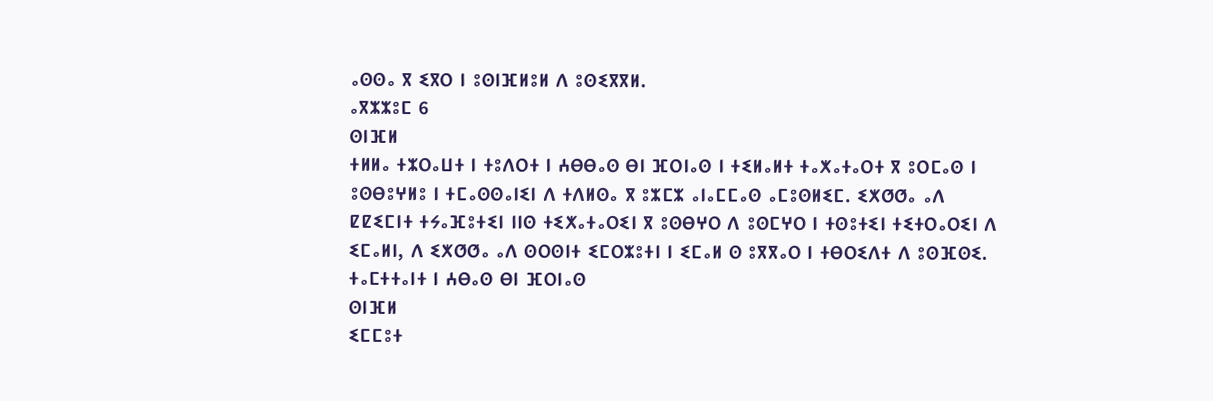ⴰⵙⵙⴰ ⴳ ⵉⴳⵔ ⵏ ⵓⵙⵏⴼⵍⵓⵍ ⴷ ⵓⵙⵉⴳⴳⵍ.
ⴰⴳⵣⵣⵓⵎ 6
ⵙⵏⴼⵍ
ⵜⵍⵍⴰ ⵜⵣⵔⴰⵡⵜ ⵏ ⵜⵓⴷⵔⵜ ⵏ ⵄⴱⴱⴰⵙ ⴱⵏ ⴼⵔⵏⴰⵙ ⵏ ⵜⵉⵍⴰⵍⵜ ⵜⴰⵅⴰⵜⴰⵔⵜ ⴳ ⵓⵔⵎⴰⵙ ⵏ ⵓⵙⴱⵓⵖⵍⵓ ⵏ ⵜⵎⴰⵙⵙⴰⵏⵉⵏ ⴷ ⵜⴷⵍⵙⴰ ⴳ ⵓⵣⵎⵣ ⴰⵏⴰⵎⵎⴰⵙ ⴰⵎⵓⵙⵍⵉⵎ. ⵉⵅⵚⵚⴰ ⴰⴷ ⵇⵇⵉⵎⵏⵜ ⵜⵢⴰⴼⵓⵜⵉⵏ ⵏⵏⵙ ⵜⵉⵅⴰⵜⴰⵔⵉⵏ ⴳ ⵓⵙⴱⵖⵔ ⴷ ⵓⵙⵎⵖⵔ ⵏ ⵜⵙⵓⵜⵉⵏ ⵜⵉⵜⵔⴰⵔⵉⵏ ⴷ ⵉⵎⴰⵍⵏ, ⴷ ⵉⵅⵚⵚⴰ ⴰⴷ ⵙⵔⵙⵏⵜ ⵉⵎⵔⵣⵓⵜⵏ ⵏ ⵉⵎⴰⵍ ⵙ ⵓⴳⴳⴰⵔ ⵏ ⵜⴱⵔⵉⴷⵜ ⴷ ⵓⵙⴼⵙⵉ.
ⵜⴰⵎⵜⵜⴰⵏⵜ ⵏ ⵄⴱⴰⵙ ⴱⵏ ⴼⵔⵏⴰⵙ
ⵙⵏⴼⵍ
ⵉⵎⵎⵓⵜ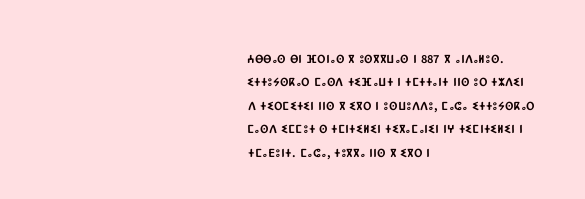ⵄⴱⴱⴰⵙ ⴱⵏ ⴼⵔⵏⴰⵙ ⴳ ⵓⵙⴳⴳⵡⴰⵙ ⵏ 887 ⴳ ⴰⵏⴷⴰⵍⵓⵙ. ⵉⵜⵜⵓⵢⵙⴽⴰⵔ ⵎⴰⵙⴷ ⵜⵉⴼⴰⵡⵜ ⵏ ⵜⵎⵜⵜⴰⵏⵜ ⵏⵏⵙ ⵓⵔ ⵜⵣⴷⵉⵏ ⴷ ⵜⵉⵔⵎⵉⵜⵉⵏ ⵏⵏⵙ ⴳ ⵉⴳⵔ ⵏ ⵓⵙⵡⵓⴷⴷⵓ, ⵎⴰⵛⴰ ⵉⵜⵜⵓⵢⵙⴽⴰⵔ ⵎⴰⵙⴷ ⵉⵎⵎⵓⵜ ⵙ ⵜⵎⵏⵜⵉⵍⵉⵏ ⵜⵉⴳⴰⵎⴰⵏⵉⵏ ⵏⵖ ⵜⵉⵎⵏⵜⵉⵍⵉⵏ ⵏ ⵜⵎⴰⴹⵓⵏⵜ. ⵎⴰⵛⴰ, ⵜⵓⴳⴳⴰ ⵏⵏⵙ ⴳ ⵉⴳⵔ ⵏ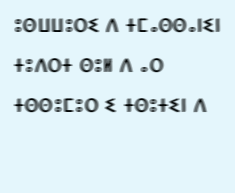ⵓⵙⵡⵡⵓⵔⵉ ⴷ ⵜⵎⴰⵙⵙⴰⵏⵉⵏ ⵜⵓⴷⵔⵜ ⵙⵓⵍ ⴷ ⴰⵔ ⵜⵙⵙⵓⵎⵓⵔ ⵉ ⵜⵙⵓⵜⵉⵏ ⴷ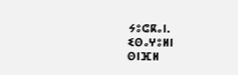ⵢⵓⵛⴽⴰⵏ.
ⵉⵙⴰⵖⵓⵍⵏ
ⵙⵏⴼⵍ